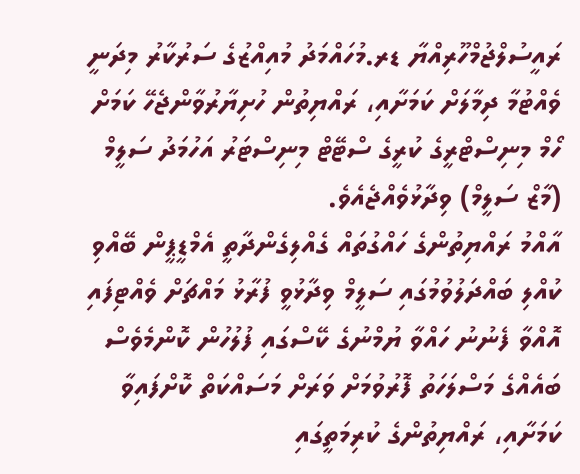ރައީސުލްޖުމްހޫރިއްޔާ ޑރ.މުހައްމަދު މުއިއްޒުގެ ސަރުކާރު މިދަނީ ވެއްޓުމާ ދިމާލަށް ކަމަށާއި، ރައްޔިތުން ހުށިޔާރުވާންޖެހޭ ކަމަށް ހޯމް މިނިސްޓްރީގެ ކުރީގެ ސްޓޭޓް މިނިސްޓަރު އަހުމަދު ސަލީމް (މާޒް ސަލީމް) ވިދާޅުވެއްޖެއެވެ.
އާއްމު ރައްޔިތުންގެ ހައްގުތައް ގެއްލިގެންދާތީ އެމްޑީޕީން ބޭއްވި ކުއްލި ބައްދަލުވުމުގައި ސަލީމް ވިދާޅުވީ ފުރާޅު މައްޗަށް ވެއްޓިފައި އޮއްވާ ފެނުނު ހައްވާ ޔުމްނުގެ ކޭސްގައި ފުލުހުން ކޮންމެވެސް ބައެއްގެ މަސްލަހަތު ފޮރުވުމަށް ވަރަށް މަސައްކަތް ކޮށްފައިވާ ކަމަށާއި، ރައްޔިތުންގެ ކުރިމަތީގައި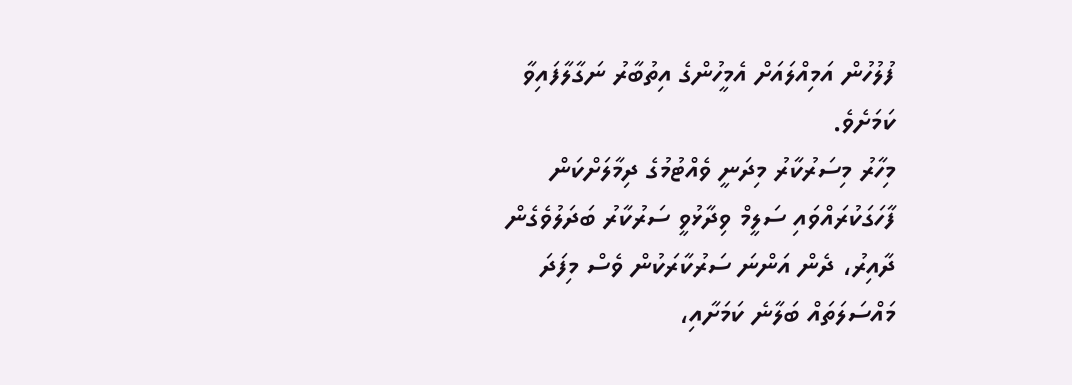ފުލުހުން އަމިއްލައަށް އެމީހުންގެ އިތުބާރު ނަގާލާފައިވާ ކަމަށެވެ.
މިހާރު މިސަރުކާރު މިދަނީ ވެއްޓުމުގެ ދިމާލަށްކަން ފާހަގަކުރައްވައި ސަލީމް ވިދާޅުވީ ސަރުކާރު ބަދަލުވެގެން ދާއިރު، ދެން އަންނަ ސަރުކާރަކުން ވެސް މިފަދަ މައްސަލަތައް ބަލާނެ ކަމަށާއި،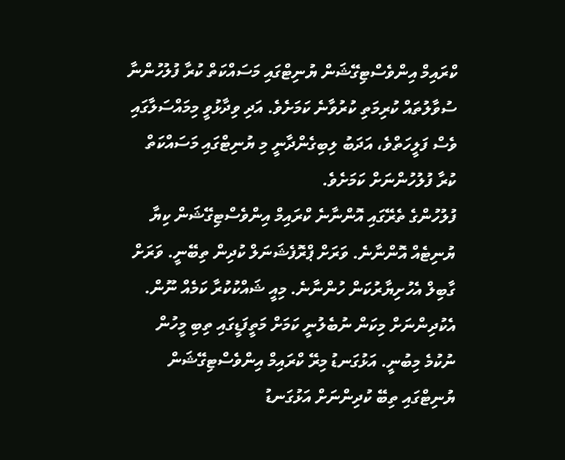ކްރައިމް އިންވެސްޓިގޭޝަން ޔުނިޓްގައި މަސައްކަތް ކުރާ ފުލުހުންނާ ސުވާލުތައް ކުރިމަތި ކުރުވާނެ ކަމަށެވެ. އަދި ވިދާޅުވީ މިމައްސަލާގައި ވެސް ފަލީހަތްވެ، އަދަބު ލިބިގެންދާނީ މި ޔުނިޓްގައި މަސައްކަތް ކުރާ ފުލުހުންނަށް ކަމަށެވެ.
ފުލުހުންގެ ތެރޭގައި އޮންނާނެ ކްރައިމް އިންވެސްޓިގޭޝަން ކިޔާ ޔުނިޓެއް އޮންނާނެ. ވަރަށް ޕްރޮފެޝަނަލް ކުދިން ތިބޭނީ. ވަރަށް ގާބިލް އެހުށިޔާރުކަން ހުންނާނެ. މިއީ ޝައްކުކުރާ ކަމެއް ނޫން. އެކުދިންނަށް މިކަން ނުބެލުނީ ކަމަށް މަތީފަޑީގައި ތިބި މީހުން ނުކުމެ މިބުނީ. އަޅުގަނޑު މިރޭ ކްރައިމް އިންވެސްޓިގޭޝަން ޔުނިޓްގައި ތިބޭ ކުދިންނަށް އަޅުގަނޑު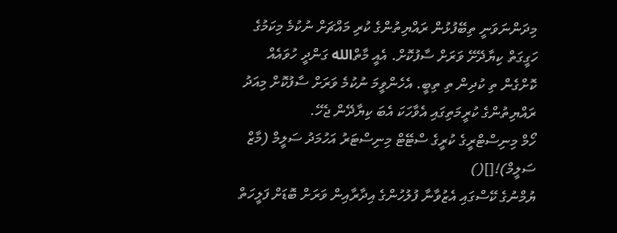މިދަންނަވަނީ ތިބޭފުޅުން ރައްޔިތުންގެ ކުރި މައްޗަށް ނުކުމެ މިކަމުގެ ހަގީގަތް ކިޔާދޭށޭ ވަރަށް ސާފުކޮށް. އެއީ މާތްالله ގަންދީ ހުވައެއް ކޮށްގެން ތި ކުދިން ތި ތިބީ. އެހެންވީމަ ނުކުމެ ވަރަށް ސާފުކޮށް މިއަދު ރައްޔިތުންގެ ކުރީމަތިގައި އެވާހަކަ އެބަ ކިޔާދޭން ޖެހޭ.
ހޯމް މިނިސްޓްރީގެ ކުރީގެ ސްޓޭޓް މިނިސްޓަރު އަހުމަދު ސަލީމް (މާޒް ސަލީމް)![]()
ޔުމްނުގެ ކޭސްގައި އެޒުވާނާ ފުލުހުންގެ އިދާރާއިން ވަރަށް ބޮޑަށް ފަލީހަތް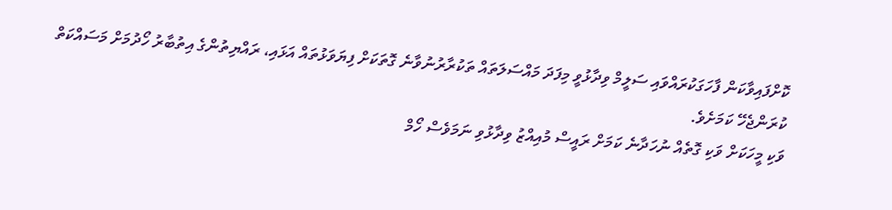ކޮށްފައިވާކަން ފާހަގަކުރައްވައި ސަލީމް ވިދާޅުވީ މިފަދަ މައްސަލަތައް ތަކުރާރުނުވާނެ ގޮތަކަށް ފިޔަވަޅުތައް އަޅައި، ރައްޔިތުންގެ އިތުބާރު ހޯދުމަށް މަސައްކަތް ކުރަންޖެހޭ ކަމަށެވެ.
ވަކި މީހަކަށް ވަކި ގޮތެއް ނުހަދާނެ ކަމަށް ރައީސް މުއިއްޒު ވިދާޅުވި ނަމަވެސް ހޯމް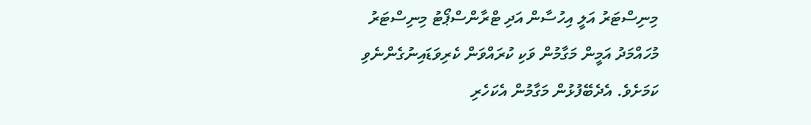މިނިސްޓަރު އަލީ އިހުސާން އަދި ޓްރާންސްޕޯޓު މިނިސްޓަރު މުހައްމަދު އަމީން މަގާމުން ވަކި ކުރައްވަން ކެރިވަޑައިނުގެންނެވި ކަމަށެވެ. އެދެބޭފުޅުން މަގާމުން އެކަހެރި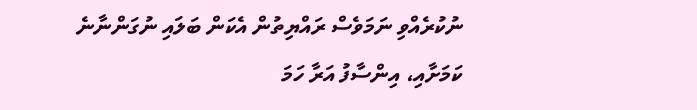ނުކުރެއްވި ނަމަވެސް ރައްޔިތުން އެކަން ބަލައި ނުގަންނާނެ ކަމަށާއި، އިންސާފު އަރާ ހަމަ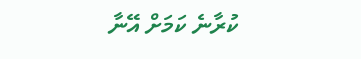ކުރާނެ ކަމަށް އޭނާ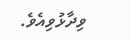ވިދާޅުވިއެވެ.